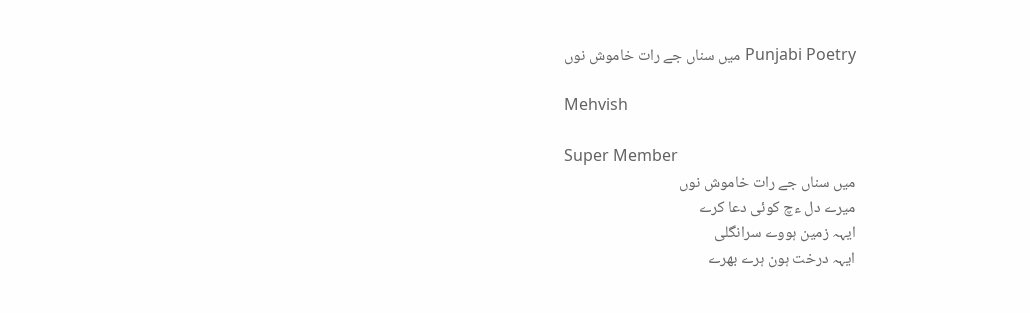Punjabi Poetry میں سناں جے رات خاموش نوں

Mehvish

Super Member
میں سناں جے رات خاموش نوں
میرے دل ءچ کوئی دعا کرے
ایہہ زمین ہووے سرانگلی
ایہہ درخت ہون ہرے بھرے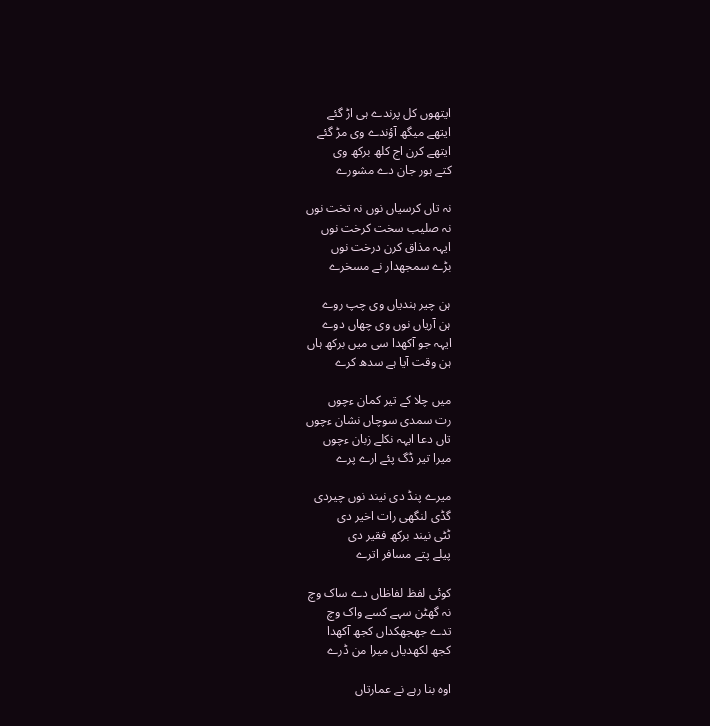ایتھوں کل پرندے ہی اڑ گئے
ایتھے میگھ آؤندے وی مڑ گئے
ایتھے کرن اج کلھ برکھ وی
کتے ہور جان دے مشورے

نہ تاں کرسیاں نوں نہ تخت نوں
نہ صلیب سخت کرخت نوں
ایہہ مذاق کرن درخت نوں
بڑے سمجھدار نے مسخرے

ہن چیر ہندیاں وی چپ روے
ہن آریاں نوں وی چھاں دوے
ایہہ جو آکھدا سی میں برکھ ہاں
ہن وقت آیا ہے سدھ کرے

میں چلا کے تیر کمان ءچوں
رت سمدی سوچاں نشان ءچوں
تاں دعا ایہہ نکلے زبان ءچوں
میرا تیر ڈگ پئے ارے پرے

میرے پنڈ دی نیند نوں چیردی
گڈی لنگھی رات اخیر دی
ٹٹی نیند برکھ فقیر دی
پیلے پتے مسافر اترے

کوئی لفظ لفاظاں دے ساک وچ
نہ گھٹن سہے کسے واک وچ
تدے جھجھکداں کجھ آکھدا
کجھ لکھدیاں میرا من ڈرے

اوہ بنا رہے نے عمارتاں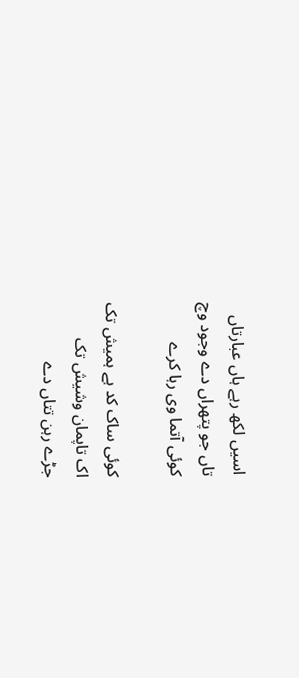اسیں لکھ رہے ہاں عبارتاں
تاں جو پتھراں دے وجود وچ
کوئی آتما وی رہا کرے

کوئی ساک کد ہے ہمیش تک
اک تاپمان وشیش تک
جڑے رہن تتاں دے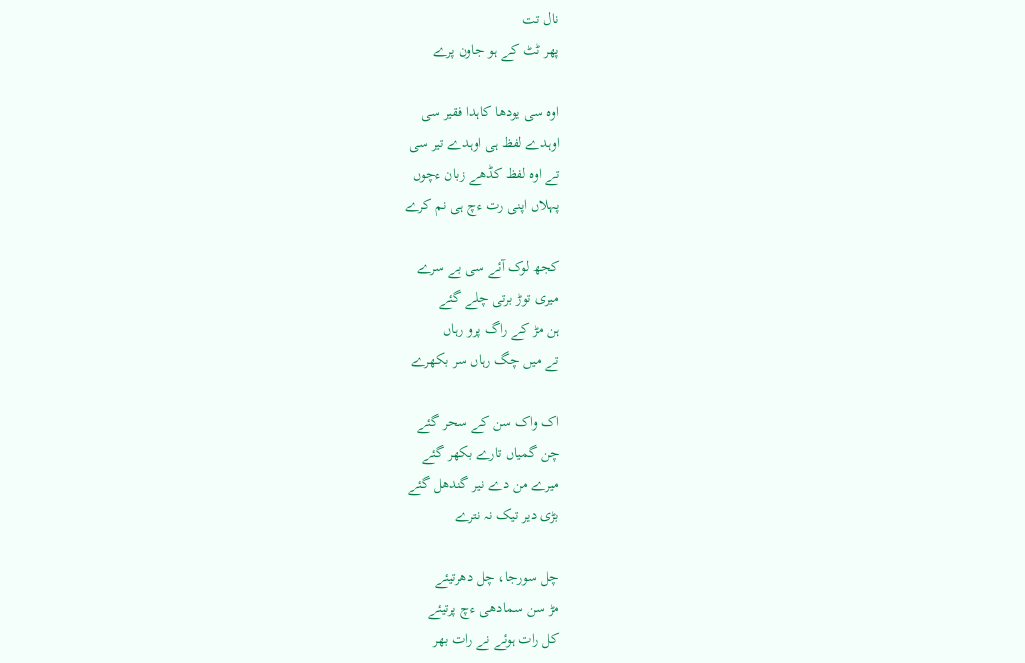نال تت
پھر ٹٹ کے ہو جاون پرے

اوہ سی یودھا کاہدا فقیر سی
اوہدے لفظ ہی اوہدے تیر سی
تے اوہ لفظ کڈھے زبان ءچوں
پہلاں اپنی رت ءچ ہی نم کرے

کجھ لوک آئے سی بے سرے
میری توڑ برتی چلے گئے
ہن مڑ کے راگ پرو رہاں
تے میں چگ رہاں سر بکھرے

اک واک سن کے سحر گئے
چن گمیاں تارے بکھر گئے
میرے من دے نیر گندھل گئے
بڑی دیر تیک نہ نترے

چل سورجا، چل دھرتیئے
مڑ سن سمادھی ءچ پرتیئے
کل رات ہوئے نے رات بھر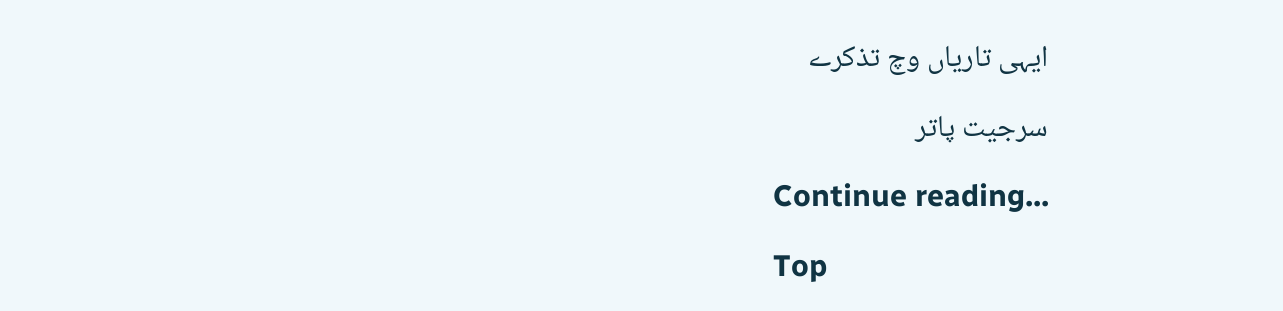ایہی تاریاں وچ تذکرے

سرجیت پاتر

Continue reading...

Top